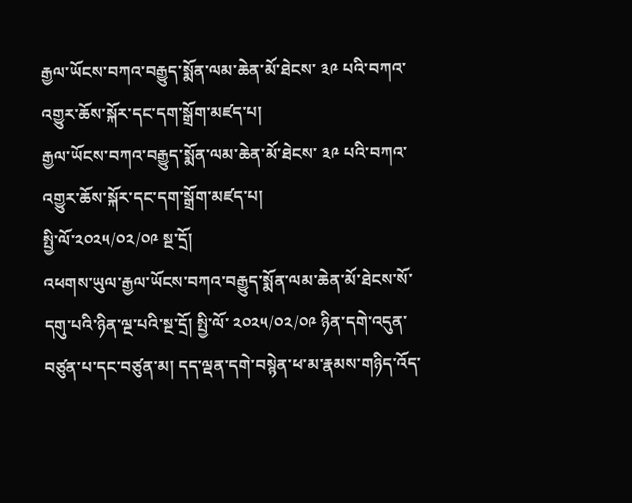རྒྱལ་ཡོངས་བཀའ་བརྒྱུད་སྨོན་ལམ་ཆེན་མོ་ཐེངས་ ༣༩ པའི་བཀའ་འགྱུར་ཆོས་སྐོར་དང་དག་སྒྲོག་མཛད་པ།
རྒྱལ་ཡོངས་བཀའ་བརྒྱུད་སྨོན་ལམ་ཆེན་མོ་ཐེངས་ ༣༩ པའི་བཀའ་འགྱུར་ཆོས་སྐོར་དང་དག་སྒྲོག་མཛད་པ།
སྤྱི་ལོ་༢༠༢༥/༠༢/༠༩ སྔ་དྲོ།
འཕགས་ཡུལ་རྒྱལ་ཡོངས་བཀའ་བརྒྱུད་སྨོན་ལམ་ཆེན་མོ་ཐེངས་སོ་དགུ་པའི་ཉིན་ལྔ་པའི་སྔ་དྲོ། སྤྱི་ལོ་ ༢༠༢༥/༠༢/༠༩ ཉིན་དགེ་འདུན་བཙུན་པ་དང་བཙུན་མ། དད་ལྡན་དགེ་བསྙེན་ཕ་མ་རྣམས་གཉིད་འོད་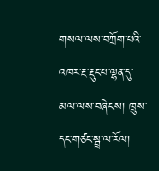གསལ་ལས་བཀྲོག་པའི་འཁར་རྔ་རྡུང་པ་ལྷན་དུ་མལ་ལས་བཞེངས། ཁྲུས་དང་གཙང་སྦྲ་ལ་རོལ།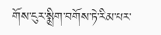གོས་ངུར་སྨྲིག་བགོས་ཏེ་རིམ་པར་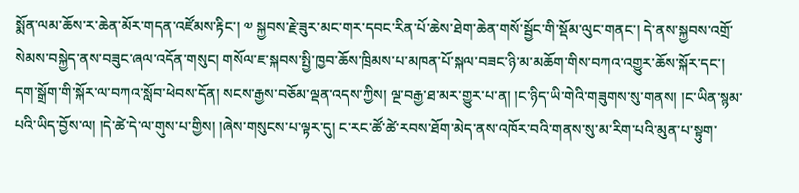སྨོན་ལམ་ཆོས་ར་ཆེན་མོར་གདན་འཛོམས་རྟིང་། ༧ སྐྱབས་རྗེ་ཟུར་མང་གར་དབང་རིན་པོ་ཆེས་ཐེག་ཆེན་གསོ་སྦྱོང་གི་སྡོམ་ལུང་གནང་། དེ་ནས་སྐྱབས་འགྲོ་སེམས་བསྐྱེད་ནས་བཟུང་ཞལ་འདོན་གསུང། གསོལ་ཇ་སྐབས་སྤྱི་ཁྱབ་ཆོས་ཁྲིམས་པ་མཁན་པོ་སྐལ་བཟང་ཉི་མ་མཆོག་གིས་བཀའ་འགྱུར་ཆོས་སྐོར་དང་། དག་སྒྲོག་གི་སྐོར་ལ་བཀའ་སློབ་ཕེབས་དོན། སངས་རྒྱས་བཅོམ་ལྡན་འདས་ཀྱིས། ལྔ་བརྒྱ་ཐ་མར་གྱུར་པ་ན། །ང་ཉིད་ཡི་གེའི་གཟུགས་སུ་གནས། །ང་ཡིན་སྙམ་པའི་ཡིད་བྱོས་ལ། །དེ་ཚེ་དེ་ལ་གུས་པ་གྱིས། །ཞེས་གསུངས་པ་ལྟར་དུ། ང་རང་ཚོ་ཚེ་རབས་ཐོག་མེད་ནས་འཁོར་བའི་གནས་སུ་མ་རིག་པའི་མུན་པ་སྟུག་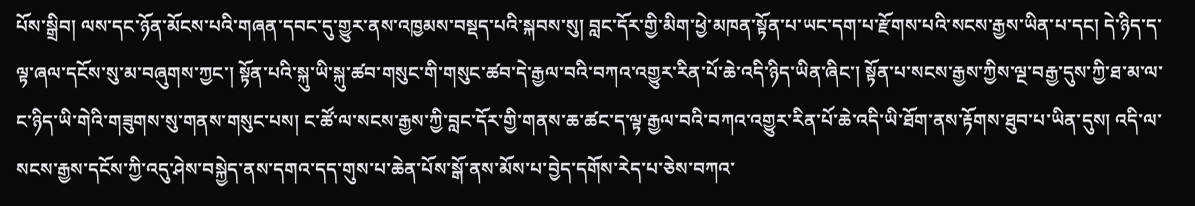པོས་སྒྲིབ། ལས་དང་ཉོན་མོངས་པའི་གཞན་དབང་དུ་གྱུར་ནས་འཁྱམས་བསྡད་པའི་སྐབས་སུ། བླང་དོར་གྱི་མིག་ཕྱེ་མཁན་སྟོན་པ་ཡང་དག་པ་རྫོགས་པའི་སངས་རྒྱས་ཡིན་པ་དང། དེ་ཉིད་ད་ལྟ་ཞལ་དངོས་སུ་མ་བཞུགས་ཀྱང་། སྟོན་པའི་སྐུ་ཡི་སྐུ་ཚབ་གསུང་གི་གསུང་ཚབ་དེ་རྒྱལ་བའི་བཀའ་འགྱུར་རིན་པོ་ཆེ་འདི་ཉིད་ཡིན་ཞིང་། སྟོན་པ་སངས་རྒྱས་ཀྱིས་ལྔ་བརྒྱ་དུས་ཀྱི་ཐ་མ་ལ་ང་ཉིད་ཡི་གེའི་གཟུགས་སུ་གནས་གསུང་པས། ང་ཚོ་ལ་སངས་རྒྱས་ཀྱི་བླང་དོར་གྱི་གནས་ཆ་ཚང་ད་ལྟ་རྒྱལ་བའི་བཀའ་འགྱུར་རིན་པོ་ཆེ་འདི་ཡི་ཐོག་ནས་རྟོགས་ཐུབ་པ་ཡིན་དུས། འདི་ལ་སངས་རྒྱས་དངོས་ཀྱི་འདུ་ཤེས་བསྐྱེད་ནས་དགའ་དད་གུས་པ་ཆེན་པོས་སྒོ་ནས་མོས་པ་བྱེད་དགོས་རེད་པ་ཅེས་བཀའ་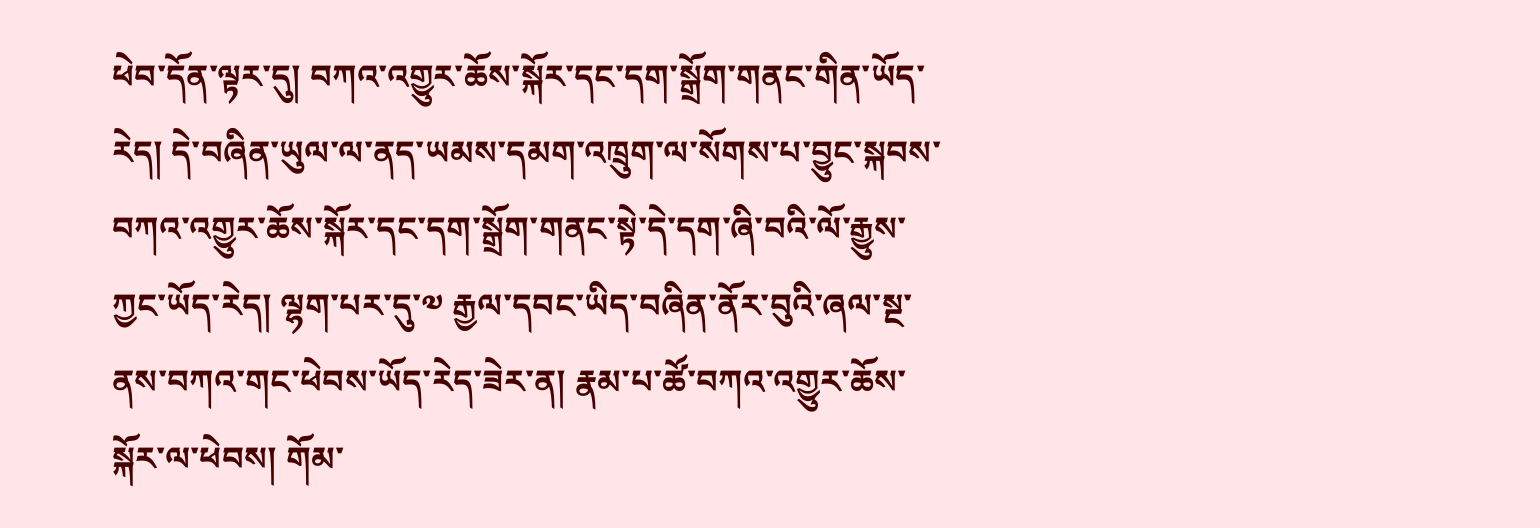ཕེབ་དོན་ལྟར་དུ། བཀའ་འགྱུར་ཆོས་སྐོར་དང་དག་སྒྲོག་གནང་གིན་ཡོད་རེད། དེ་བཞིན་ཡུལ་ལ་ནད་ཡམས་དམག་འཁྲུག་ལ་སོགས་པ་བྱུང་སྐབས་བཀའ་འགྱུར་ཆོས་སྐོར་དང་དག་སྒྲོག་གནང་སྟེ་དེ་དག་ཞི་བའི་ལོ་རྒྱུས་ཀྱང་ཡོད་རེད། ལྷག་པར་དུ་༧ རྒྱལ་དབང་ཡིད་བཞིན་ནོར་བུའི་ཞལ་སྔ་ནས་བཀའ་གང་ཕེབས་ཡོད་རེད་ཟེར་ན། རྣམ་པ་ཚོ་བཀའ་འགྱུར་ཆོས་སྐོར་ལ་ཕེབས། གོམ་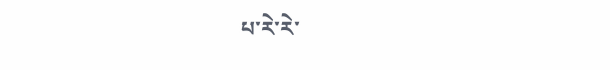པ་རེ་རེ་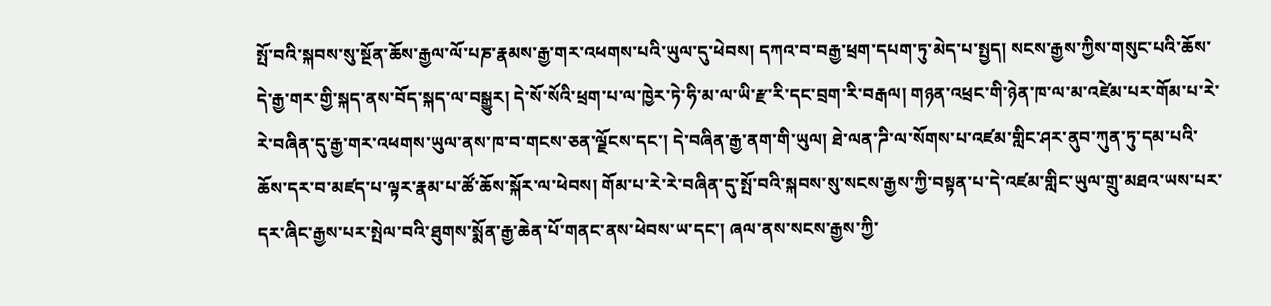སྤོ་བའི་སྐབས་སུ་སྔོན་ཆོས་རྒྱལ་ལོ་པཎ་རྣམས་རྒྱ་གར་འཕགས་པའི་ཡུལ་དུ་ཕེབས། དཀའ་བ་བརྒྱ་ཕྲག་དཔག་ཏུ་མེད་པ་སྤྱད། སངས་རྒྱས་ཀྱིས་གསུང་པའི་ཆོས་དེ་རྒྱ་གར་གྱི་སྐད་ནས་བོད་སྐད་ལ་བསྒྱུར། དེ་སོ་སོའི་ཕྲག་པ་ལ་ཁྱེར་ཏེ་ཧི་མ་ལ་ཡི་རྫ་རི་དང་བྲག་རི་བརྒལ། གཉན་འཕྲང་གི་ཉེན་ཁ་ལ་མ་འཛེམ་པར་གོམ་པ་རེ་རེ་བཞིན་དུ་རྒྱ་གར་འཕགས་ཡུལ་ནས་ཁ་བ་གངས་ཅན་ལྗོངས་དང་། དེ་བཞིན་རྒྱ་ནག་གི་ཡུལ། ཐེ་ལན་ཌི་ལ་སོགས་པ་འཛམ་གླིང་ཤར་ནུབ་ཀུན་ཏུ་དམ་པའི་ཆོས་དར་བ་མཛད་པ་ལྟར་རྣམ་པ་ཚོ་ཆོས་སྐོར་ལ་ཕེབས། གོམ་པ་རེ་རེ་བཞིན་དུ་སྤོ་བའི་སྐབས་སུ་སངས་རྒྱས་ཀྱི་བསྟན་པ་དེ་འཛམ་གླིང་ཡུལ་གྲུ་མཐའ་ཡས་པར་དར་ཞིང་རྒྱས་པར་སྤེལ་བའི་ཐུགས་སྨོན་རྒྱ་ཆེན་པོ་གནང་ནས་ཕེབས་ཡ་དང་། ཞལ་ནས་སངས་རྒྱས་ཀྱི་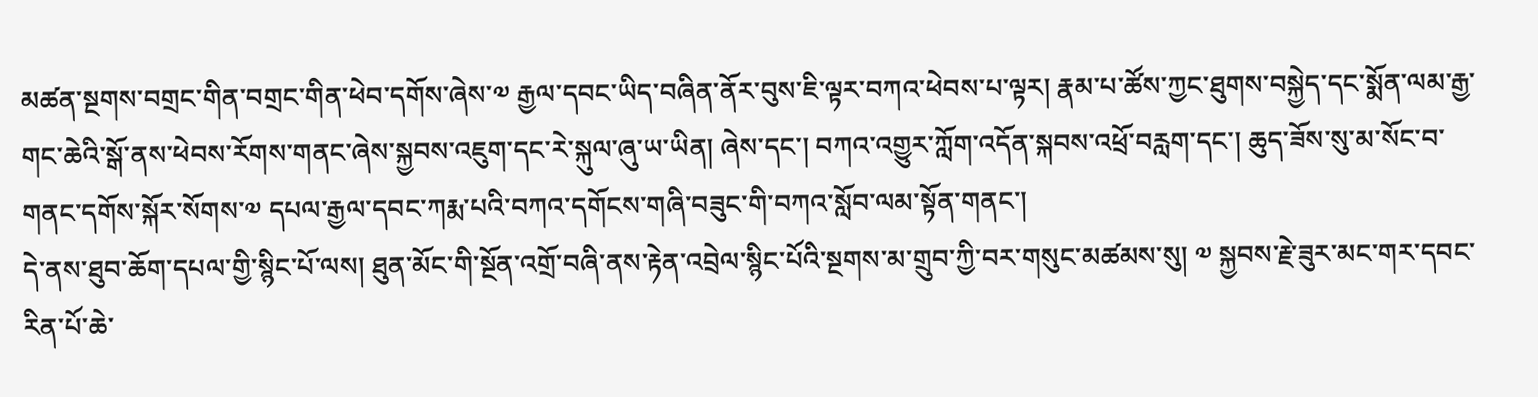མཚན་སྔགས་བགྲང་གིན་བགྲང་གིན་ཕེབ་དགོས་ཞེས་༧ རྒྱལ་དབང་ཡིད་བཞིན་ནོར་བུས་ཇི་ལྟར་བཀའ་ཕེབས་པ་ལྟར། རྣམ་པ་ཚོས་ཀྱང་ཐུགས་བསྐྱེད་དང་སྨོན་ལམ་རྒྱ་གང་ཆེའི་སྒོ་ནས་ཕེབས་རོགས་གནང་ཞེས་སྐྱབས་འཇུག་དང་རེ་སྐུལ་ཞུ་ཡ་ཡིན། ཞེས་དང་། བཀའ་འགྱུར་ཀློག་འདོན་སྐབས་འཕྲོ་བརླག་དང་། ཆུད་ཟོས་སུ་མ་སོང་བ་གནང་དགོས་སྐོར་སོགས་༧ དཔལ་རྒྱལ་དབང་ཀརྨ་པའི་བཀའ་དགོངས་གཞི་བཟུང་གི་བཀའ་སློབ་ལམ་སྟོན་གནང་།
དེ་ནས་ཐུབ་ཆོག་དཔལ་གྱི་སྙིང་པོ་ལས། ཐུན་མོང་གི་སྔོན་འགྲོ་བཞི་ནས་རྟེན་འབྲེལ་སྙིང་པོའི་སྔགས་མ་གྲུབ་ཀྱི་བར་གསུང་མཚམས་སུ། ༧ སྐྱབས་རྗེ་ཟུར་མང་གར་དབང་རིན་པོ་ཆེ་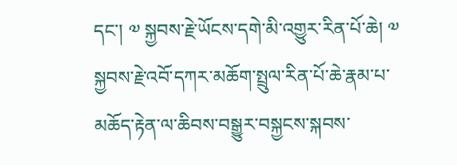དང་། ༧ སྐྱབས་རྗེ་ཡོངས་དགེ་མི་འགྱུར་རིན་པོ་ཆེ། ༧ སྐྱབས་རྗེ་འབོ་དཀར་མཆོག་སྤྲུལ་རིན་པོ་ཆེ་རྣམ་པ་མཆོད་རྟེན་ལ་ཆིབས་བསྒྱུར་བསྐྱངས་སྐབས་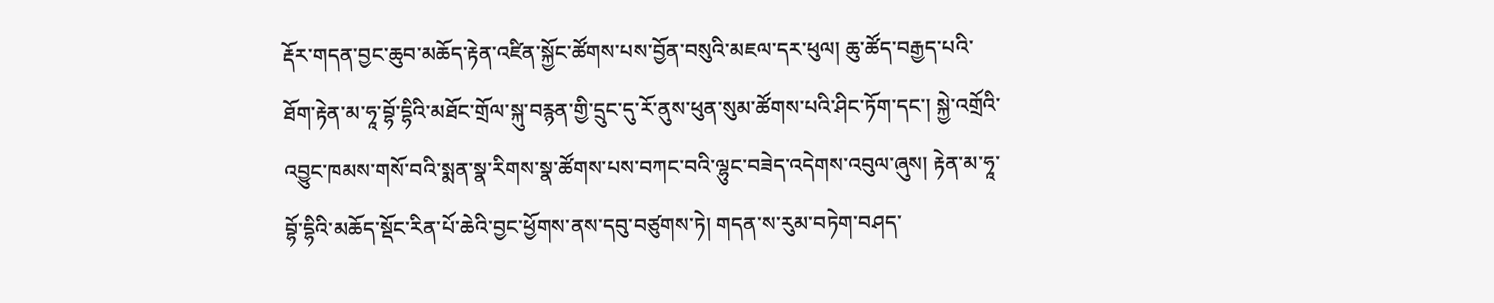རྡོར་གདན་བྱང་ཆུབ་མཆོད་རྟེན་འཛིན་སྐྱོང་ཚོགས་པས་བྱོན་བསུའི་མཇལ་དར་ཕུལ། ཆུ་ཚོད་བརྒྱད་པའི་ཐོག་རྟེན་མ་ཧཱ་བྷོ་དྷིའི་མཐོང་གྲོལ་སྐུ་བརྙན་གྱི་དྲུང་དུ་རོ་ནུས་ཕུན་སུམ་ཚོགས་པའི་ཤིང་ཏོག་དང་། སྐྱེ་འགྲོའི་འབྱུང་ཁམས་གསོ་བའི་སྨན་སྣ་རིགས་སྣ་ཚོགས་པས་བཀང་བའི་ལྷུང་བཟེད་འདེགས་འབུལ་ཞུས། རྟེན་མ་ཧཱ་བྷོ་དྷིའི་མཆོད་སྡོང་རིན་པོ་ཆེའི་བྱང་ཕྱོགས་ནས་དབུ་བཙུགས་ཏེ། གདན་ས་རུམ་བཏེག་བཤད་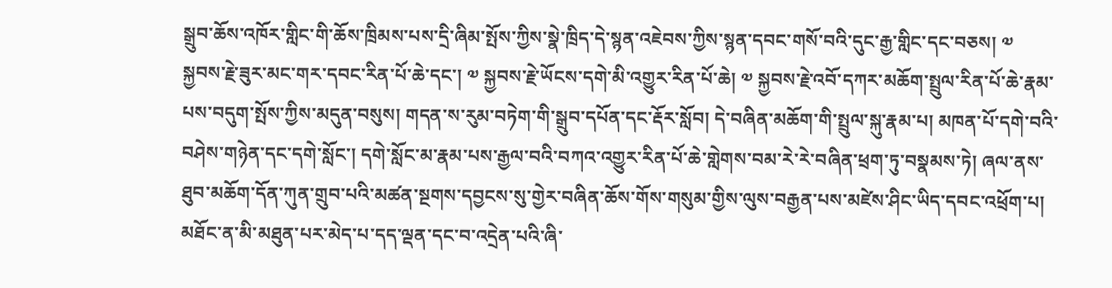སྒྲུབ་ཆོས་འཁོར་གླིང་གི་ཆོས་ཁྲིམས་པས་དྲི་ཞིམ་སྤོས་ཀྱིས་སྣེ་ཁྲིད་དེ་སྙན་འཇེབས་ཀྱིས་སྙན་དབང་གསོ་བའི་དུང་རྒྱ་གླིང་དང་བཅས། ༧ སྐྱབས་རྗེ་ཟུར་མང་གར་དབང་རིན་པོ་ཆེ་དང་། ༧ སྐྱབས་རྗེ་ཡོངས་དགེ་མི་འགྱུར་རིན་པོ་ཆེ། ༧ སྐྱབས་རྗེ་འབོ་དཀར་མཆོག་སྤྲུལ་རིན་པོ་ཆེ་རྣམ་པས་བདུག་སྤོས་ཀྱིས་མདུན་བསུས། གདན་ས་རུམ་བཏེག་གི་སྒྲུབ་དཔོན་དང་རྡོར་སློབ། དེ་བཞིན་མཆོག་གི་སྤྲུལ་སྐུ་རྣམ་པ། མཁན་པོ་དགེ་བའི་བཤེས་གཉེན་དང་དགེ་སློང་། དགེ་སློང་མ་རྣམ་པས་རྒྱལ་བའི་བཀའ་འགྱུར་རིན་པོ་ཆེ་གླེགས་བམ་རེ་རེ་བཞིན་ཕྲག་ཏུ་བསྣམས་ཏེ། ཞལ་ནས་ཐུབ་མཆོག་དོན་ཀུན་གྲུབ་པའི་མཚན་སྔགས་དབྱངས་སུ་གྱེར་བཞིན་ཆོས་གོས་གསུམ་གྱིས་ལུས་བརྒྱན་པས་མཛེས་ཤིང་ཡིད་དབང་འཕྲོག་པ། མཐོང་ན་མི་མཐུན་པར་མེད་པ་དད་ལྡན་དང་བ་འདྲེན་པའི་ཞི་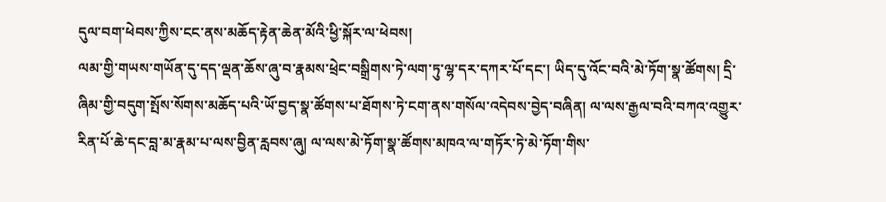དུལ་བག་ཕེབས་ཀྱིས་ངང་ནས་མཆོད་རྟེན་ཆེན་མོའི་ཕྱི་སྐོར་ལ་ཕེབས།
ལམ་གྱི་གཡས་གཡོན་དུ་དད་ལྡན་ཆོས་ཞུ་བ་རྣམས་ཕྲེང་བསྒྲིགས་ཏེ་ལག་ཏུ་ལྷ་དར་དཀར་པོ་དང་། ཡིད་དུ་འོང་བའི་མེ་ཏོག་སྣ་ཚོགས། དྲི་ཞིམ་གྱི་བདུག་སྤོས་སོགས་མཆོད་པའི་ཡོ་བྱད་སྣ་ཚོགས་པ་ཐོགས་ཏེ་ངག་ནས་གསོལ་འདེབས་བྱེད་བཞིན། ལ་ལས་རྒྱལ་བའི་བཀའ་འགྱུར་རིན་པོ་ཆེ་དང་བླ་མ་རྣམ་པ་ལས་བྱིན་རླབས་ཞུ། ལ་ལས་མེ་ཏོག་སྣ་ཚོགས་མཁའ་ལ་གཏོར་ཏེ་མེ་ཏོག་གིས་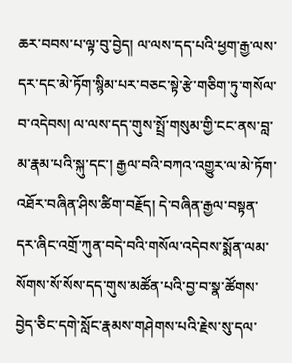ཆར་བབས་པ་ལྟ་བུ་བྱེད། ལ་ལས་དད་པའི་ཕྱག་རྒྱ་ལས་དར་དང་མེ་ཏོག་སྙིམ་པར་བཅང་སྟེ་རྩེ་གཅིག་ཏུ་གསོལ་བ་འདེབས། ལ་ལས་དད་གུས་སྤྲོ་གསུམ་གྱི་ངང་ནས་བླ་མ་རྣམ་པའི་སྐུ་དང་། རྒྱལ་བའི་བཀའ་འགྱུར་ལ་མེ་ཏོག་འཐོར་བཞིན་ཤིས་ཚིག་བརྗོད། དེ་བཞིན་རྒྱལ་བསྟན་དར་ཞིང་འགྲོ་ཀུན་བདེ་བའི་གསོལ་འདེབས་སྨོན་ལམ་སོགས་སོ་སོས་དད་གུས་མཚོན་པའི་བྱ་བ་སྣ་ཚོགས་བྱེད་ཅིང་དགེ་སློང་རྣམས་གཤེགས་པའི་རྗེས་སུ་དལ་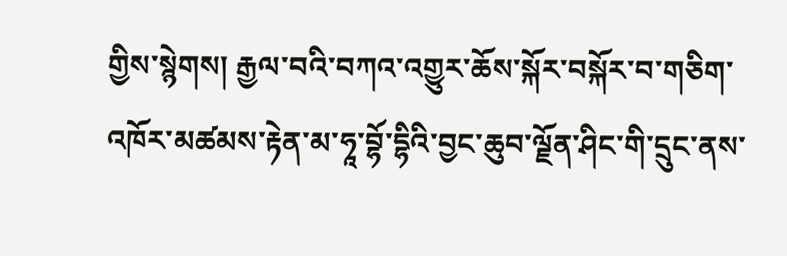གྱིས་སྙེགས། རྒྱལ་བའི་བཀའ་འགྱུར་ཆོས་སྐོར་བསྐོར་བ་གཅིག་འཁོར་མཚམས་རྟེན་མ་ཧཱ་བྷོ་དྷིའི་བྱང་ཆུབ་ལྗོན་ཤིང་གི་དྲུང་ནས་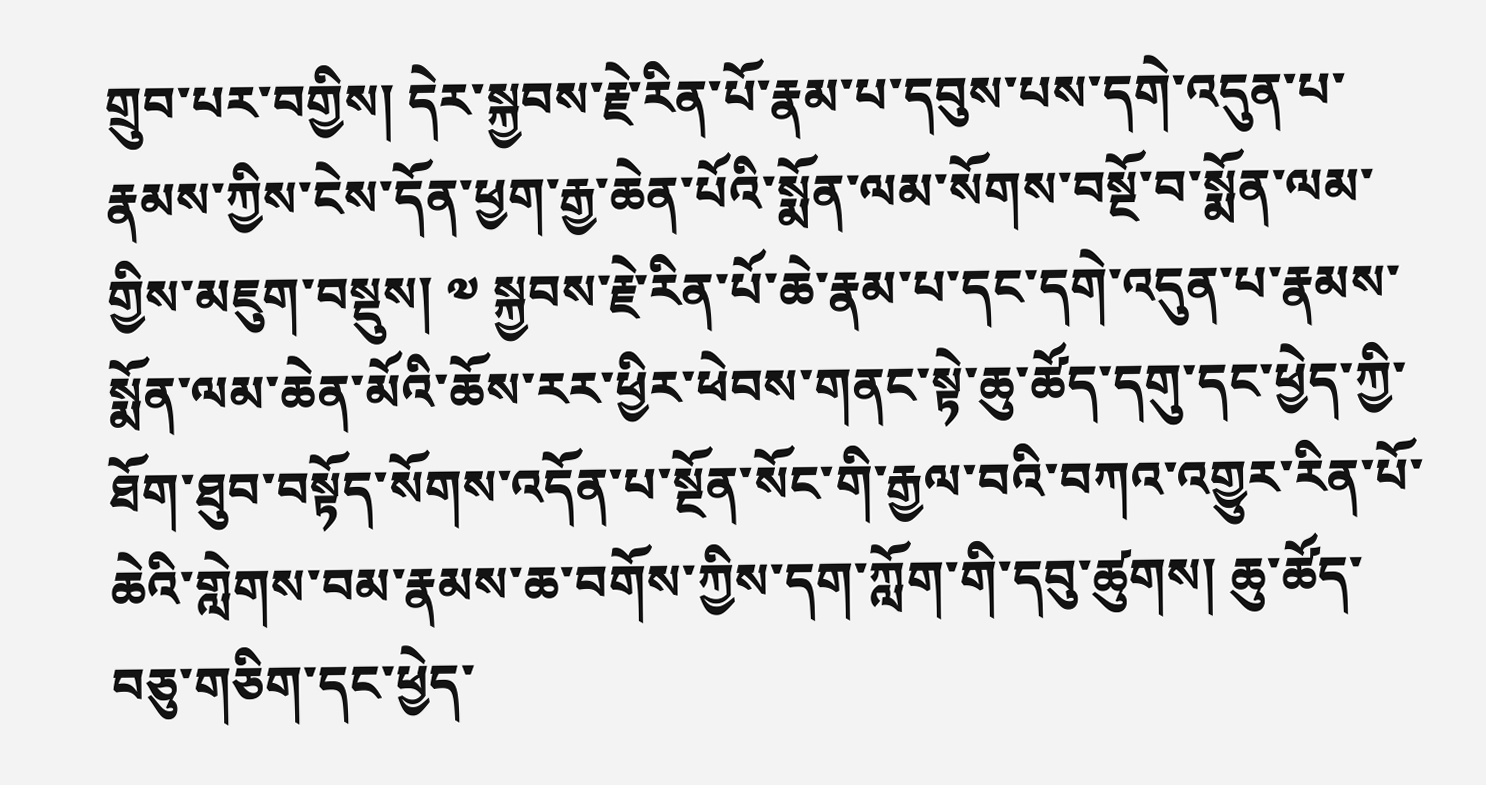གྲུབ་པར་བགྱིས། དེར་སྐྱབས་རྗེ་རིན་པོ་རྣམ་པ་དབུས་པས་དགེ་འདུན་པ་རྣམས་ཀྱིས་ངེས་དོན་ཕྱག་རྒྱ་ཆེན་པོའི་སྨོན་ལམ་སོགས་བསྔོ་བ་སྨོན་ལམ་གྱིས་མཇུག་བསྡུས། ༧ སྐྱབས་རྗེ་རིན་པོ་ཆེ་རྣམ་པ་དང་དགེ་འདུན་པ་རྣམས་སྨོན་ལམ་ཆེན་མོའི་ཆོས་རར་ཕྱིར་ཕེབས་གནང་སྟེ་ཆུ་ཚོད་དགུ་དང་ཕྱེད་ཀྱི་ཐོག་ཐུབ་བསྟོད་སོགས་འདོན་པ་སྔོན་སོང་གི་རྒྱལ་བའི་བཀའ་འགྱུར་རིན་པོ་ཆེའི་གླེགས་བམ་རྣམས་ཆ་བགོས་ཀྱིས་དག་ཀློག་གི་དབུ་ཚུགས། ཆུ་ཚོད་བཅུ་གཅིག་དང་ཕྱེད་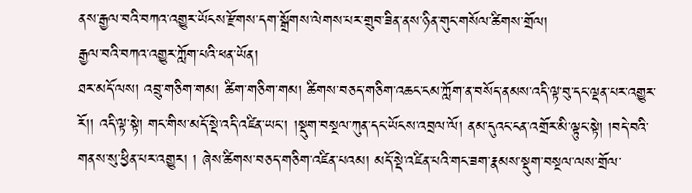ནས་རྒྱལ་བའི་བཀའ་འགྱུར་ཡོངས་རྫོགས་དག་སྒྲོགས་ལེགས་པར་གྲུབ་ཟིན་ནས་ཉིན་གུང་གསོལ་ཚིགས་གྲོལ།
རྒྱལ་བའི་བཀའ་འགྱུར་ཀློག་པའི་ཕན་ཡོན།
ཐར་མདོ་ལས། འབྲུ་གཅིག་གམ། ཚིག་གཅིག་གམ། ཚིགས་བཅད་གཅིག་འཆང་ངམ་ཀློག་ན་བསོད་ནམས་འདི་ལྟ་བུ་དང་ལྡན་པར་འགྱུར་རོ།། འདི་ལྟ་སྟེ། གང་གིས་མདོ་སྡེ་འདི་འཛིན་ཡང་། །སྡུག་བསྔལ་ཀུན་དང་ཡོངས་འབྲལ་ལོ། ནམ་དུའང་ངན་འགྲོར་མི་ལྟུང་སྟེ། །བདེ་བའི་གནས་སུ་ཕྱིན་པར་འགྱུར། ། ཞེས་ཚིགས་བཅད་གཅིག་འཛིན་པའམ། མདོ་སྡེ་འཛིན་པའི་གང་ཟག་རྣམས་སྡུག་བསྔལ་ལས་གྲོལ་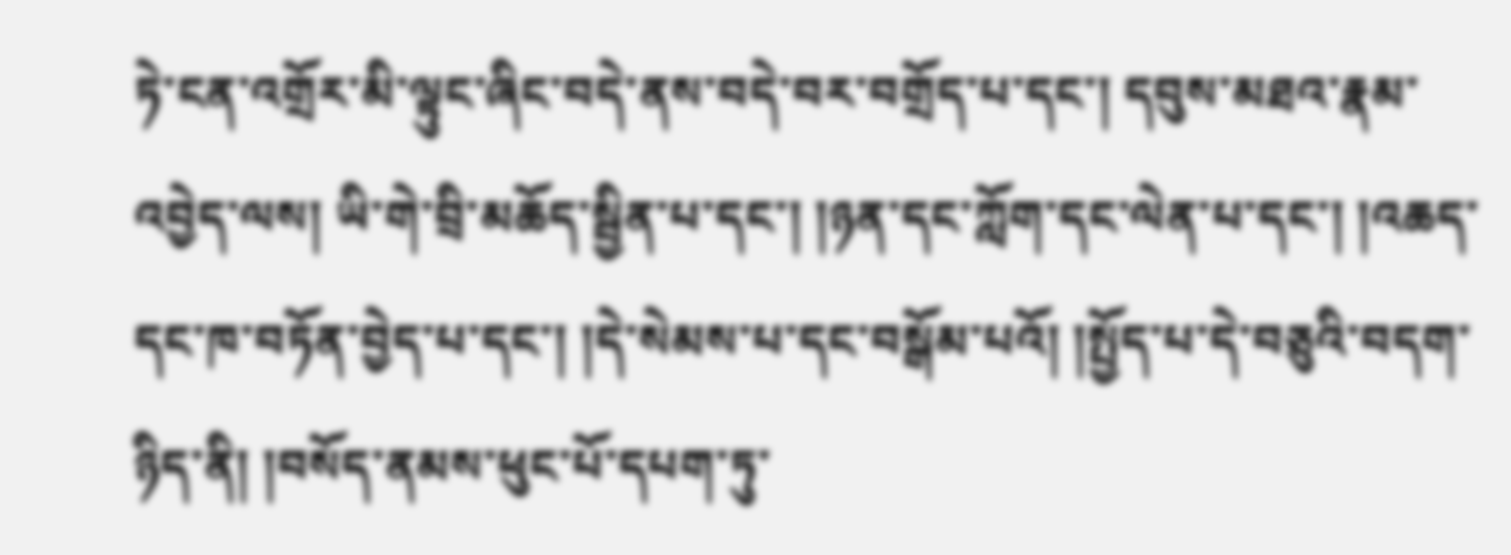ཏེ་ངན་འགྲོར་མི་ལྟུང་ཞིང་བདེ་ནས་བདེ་བར་བགྲོད་པ་དང་། དབུས་མཐའ་རྣམ་འབྱེད་ལས། ཡི་གེ་བྲི་མཆོད་སྦྱིན་པ་དང་། །ཉན་དང་ཀློག་དང་ལེན་པ་དང་། །འཆད་དང་ཁ་བཏོན་བྱེད་པ་དང་། །དེ་སེམས་པ་དང་བསྒོམ་པའོ། །སྤྱོད་པ་དེ་བཅུའི་བདག་ཉིད་ནི། །བསོད་ནམས་ཕུང་པོ་དཔག་ཏུ་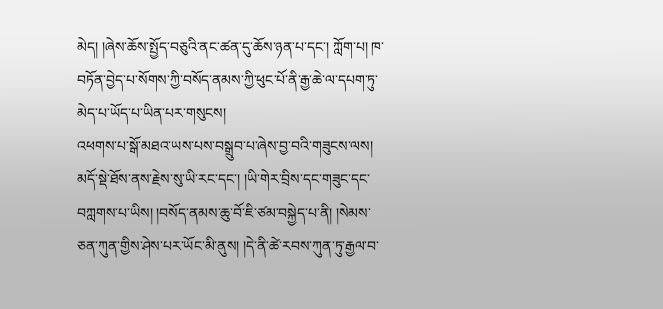མེད། །ཞེས་ཆོས་སྤྱོད་བཅུའི་ནང་ཚན་དུ་ཆོས་ཉན་པ་དང་། ཀློག་པ། ཁ་བཏོན་བྱེད་པ་སོགས་ཀྱི་བསོད་ནམས་ཀྱི་ཕུང་པོ་ནི་རྒྱ་ཆེ་ལ་དཔག་ཏུ་མེད་པ་ཡོད་པ་ཡིན་པར་གསུངས།
འཕགས་པ་སྒོ་མཐའ་ཡས་པས་བསྒྲུབ་པ་ཞེས་བྱ་བའི་གཟུངས་ལས།
མདོ་སྡེ་ཐོས་ནས་རྗེས་སུ་ཡི་རང་དང་། །ཡི་གེར་བྲིས་དང་གཟུང་དང་བཀླགས་པ་ཡིས། །བསོད་ནམས་ཆུ་བོ་ཇི་ཙམ་བསྐྱེད་པ་ནི། །སེམས་ཅན་ཀུན་གྱིས་ཤེས་པར་ཡོང་མི་ནུས། །དེ་ནི་ཚེ་རབས་ཀུན་ཏུ་རྒྱལ་བ་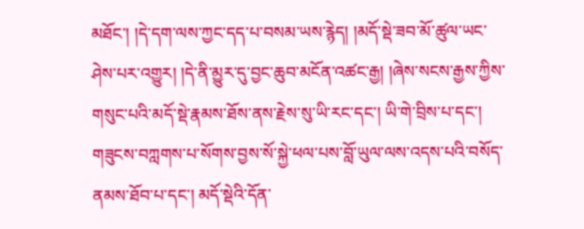མཐོང་། །དེ་དག་ལས་ཀྱང་དད་པ་བསམ་ཡས་རྙེད། །མདོ་སྡེ་ཟབ་མོ་ཚུལ་ཡང་ཤེས་པར་འགྱུར། །དེ་ནི་མྱུར་དུ་བྱང་ཆུབ་མངོན་འཚང་རྒྱ། །ཞེས་སངས་རྒྱས་ཀྱིས་གསུང་པའི་མདོ་སྡེ་རྣམས་ཐོས་ནས་རྗེས་སུ་ཡི་རང་དང་། ཡི་གེ་བྲིས་པ་དང་། གཟུངས་བཀླགས་པ་སོགས་བྱས་སོ་སྐྱེ་ཕལ་པས་བློ་ཡུལ་ལས་འདས་པའི་བསོད་ནམས་ཐོབ་པ་དང་། མདོ་སྡེའི་དོན་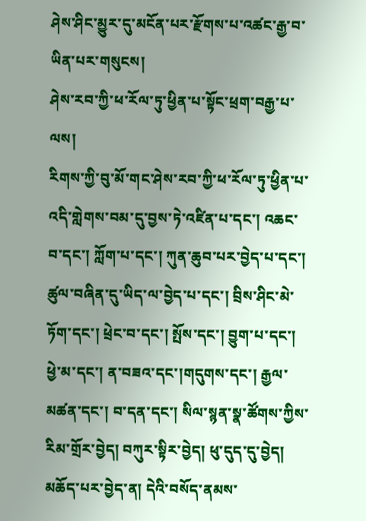ཤེས་ཤིང་མྱུར་དུ་མངོན་པར་རྫོགས་པ་འཚང་རྒྱ་བ་ཡིན་པར་གསུངས།
ཤེས་རབ་ཀྱི་ཕ་རོལ་ཏུ་ཕྱིན་པ་སྟོང་ཕྲག་བརྒྱ་པ་ལས།
རིགས་ཀྱི་བུ་མོ་གང་ཤེས་རབ་ཀྱི་ཕ་རོལ་ཏུ་ཕྱིན་པ་འདི་གླེགས་བམ་དུ་བྱས་ཏེ་འཛིན་པ་དང་། འཆང་བ་དང་། ཀློག་པ་དང་། ཀུན་ཆུབ་པར་བྱེད་པ་དང་། ཚུལ་བཞིན་དུ་ཡིད་ལ་བྱེད་པ་དང་། བྲིས་ཤིང་མེ་ཏོག་དང་། ཕྲེང་བ་དང་། སྤོས་དང་། བྱུག་པ་དང་། ཕྱེ་མ་དང་། ན་བཟའ་དང་།གདུགས་དང་། རྒྱལ་མཚན་དང་། བ་དན་དང་། སིལ་སྙན་སྣ་ཚོགས་ཀྱིས་རིམ་གྲོར་བྱེད། བཀུར་སྟིར་བྱེད། ཕུ་དུད་དུ་བྱེད། མཆོད་པར་བྱེད་ན། དེའི་བསོད་ནམས་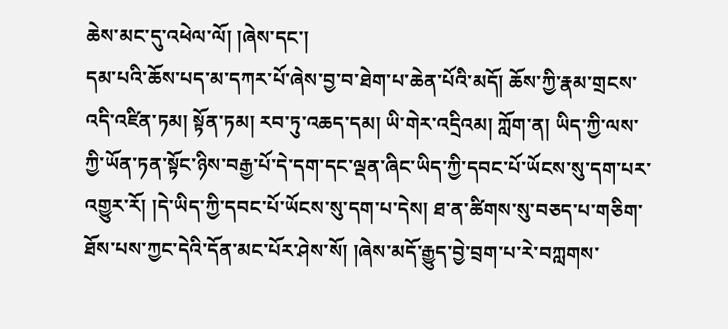ཆེས་མང་དུ་འཕེལ་ལོ། །ཞེས་དང་།
དམ་པའི་ཆོས་པད་མ་དཀར་པོ་ཞེས་བྱ་བ་ཐེག་པ་ཆེན་པོའི་མདོ། ཆོས་ཀྱི་རྣམ་གྲངས་འདི་འཛིན་ཏམ། སྟོན་ཏམ། རབ་ཏུ་འཆད་དམ། ཡི་གེར་འདྲིའམ། ཀློག་ན། ཡིད་ཀྱི་ལས་ཀྱི་ཡོན་ཏན་སྟོང་ཉིས་བརྒྱ་པོ་དེ་དག་དང་ལྡན་ཞིང་ཡིད་ཀྱི་དབང་པོ་ཡོངས་སུ་དག་པར་འགྱུར་རོ། །དེ་ཡིད་ཀྱི་དབང་པོ་ཡོངས་སུ་དག་པ་དེས། ཐ་ན་ཚིགས་སུ་བཅད་པ་གཅིག་ཐོས་པས་ཀྱང་དེའི་དོན་མང་པོར་ཤེས་སོ། །ཞེས་མདོ་རྒྱུད་བྱེ་བྲག་པ་རེ་བཀླགས་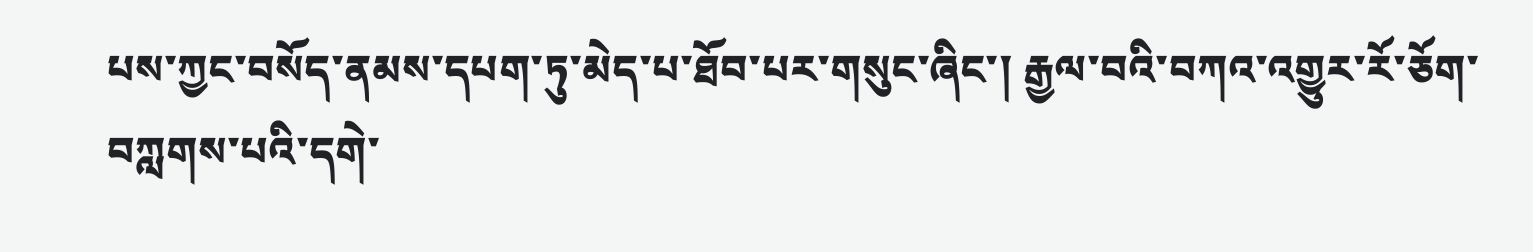པས་ཀྱང་བསོད་ནམས་དཔག་ཏུ་མེད་པ་ཐོབ་པར་གསུང་ཞིང་། རྒྱལ་བའི་བཀའ་འགྱུར་རོ་ཅོག་བཀླགས་པའི་དགེ་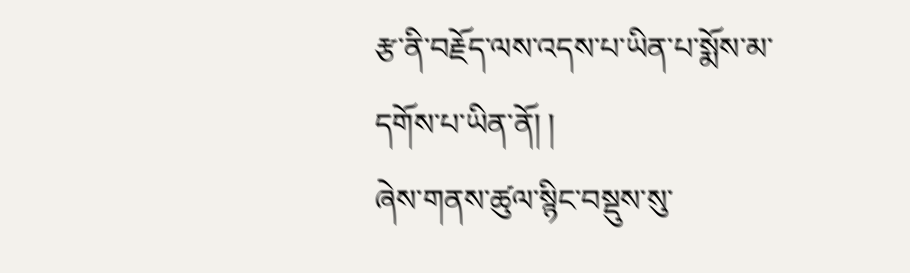རྩ་ནི་བརྗོད་ལས་འདས་པ་ཡིན་པ་སྨོས་མ་དགོས་པ་ཡིན་ནོ། །
ཞེས་གནས་ཚུལ་སྙིང་བསྡུས་སུ་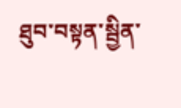ཐུབ་བསྟན་སྦྱིན་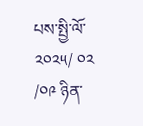པས་སྤྱི་ལོ་ ༢༠༢༥/ ༠༢ /༠༩ ཉིན་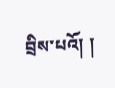བྲིས་པའོ། །